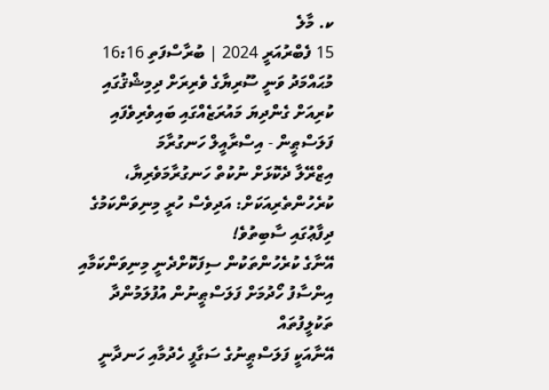ކ. މާލެ
15 ފެބްރުއަރީ 2024 | ބުރާސްފަތި 16:16
މުޙައްމަދު ވަނީ ސޫރިޔާގެ ވެރިރަށް ދިމިޝްޤުގައި ކުރިއަށް ގެންދިޔަ މައުރަޒެއްގައި ބައިވެރިވެފައި
ފަލަސްޠީން - އިސްރާއީލް ހަނގުރާމަ
އިޒްރޭލާ ދެކޮޅަށް ނުކުތް ހަނގުރާމަވެރިޔާ، ކުރެހުންތެރިއަކަށް: އަދިވެސް ހުރީ މިނިވަންކަމުގެ ދިފާޢުގައި ސާބިތުވެ!
އޭނާގެ ކުރެހުންތަކުން ސިފަކޮށްދެނީ މިނިވަންކަމާއި އިންސާފު ހޯދުމަށް ފަލަސްޠީނުން އުފުލަމުންދާ ތަކުލީފުތައް
އޭނާއަކީ ފަލަސްޠީނުގެ ސަގާފީ ހެދުމާއި ހަނދާނީ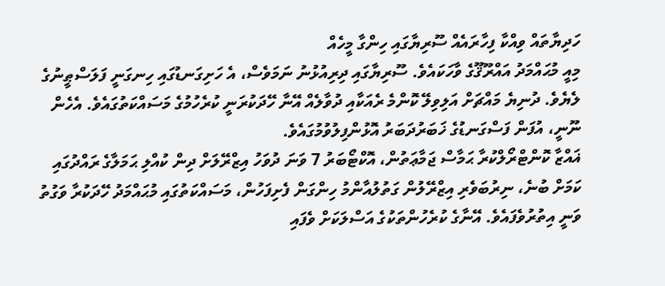ހަދިޔާތައް ވިއްކާ ފިހާރައެއް ސޫރިޔާގައި ހިންގާ މީހެއް
މިއީ މުޙައްމަދު އައްރޫޤޫގެ ވާހަކައެވެ. ސޫރިޔާގައި ދިރިއުޅުނު ނަމަވެސް، އެ ހަށިގަނޑުގައި ހިނގަނީ ފަލަސްޠީނުގެ ލެޔެވެ. ދުނިޔެ މައްޗަށް އަލިވިލޭ ކޮންމެ ރެއަކާއި ދުވާލެއް އޭނާ ހޭދަކުރަނީ ކުރެހުމުގެ މަސައްކަތުގައެވެ. އެހެން ނޫނީ، އުފަން ފަސްގަނޑުގެ ޚަބަރުދަބަރު އޮޅުންފިލުވުމުގައެވެ.
ޣައްޒާ ކޮންޓްރޯލްކުރާ ޙަމާސް ޖަމާޢަތުން، އޮކްޓޯބަރު 7 ވަނަ ދުވަހު އިޒްރޭލަށް ދިން ކުއްލި ޙަމަލާގެ ރައްދުގައި ކަމަށް ބުނެ، ނިރުބަވެރި އިޒްރޭލުން ގަތުލުއާންމު ހިންގަން ފެށިފަހުން، މަސައްކަތުގައި މުޙައްމަދު ހޭދަކުރާ ވަގުތު ވަނީ އިތުރުވެފައެވެ. އޭނާގެ ކުރެހުންތަކުގެ އަސްލަކަށް ވެފައި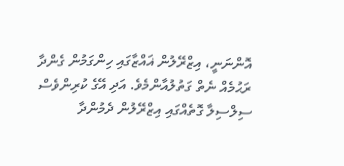އޮންނަނީ، އިޒްރޭލުން ޣައްޒާގައި ހިންގަމުން ގެންދާ ރަޙުމެއް ނެތް ގަތުލުއާންމެވެ. އަދި އޭގެ ކުރިންވެސް ސިލްސިލާ ގޮތެއްގައި އިޒްރޭލުން ދެމުންދާ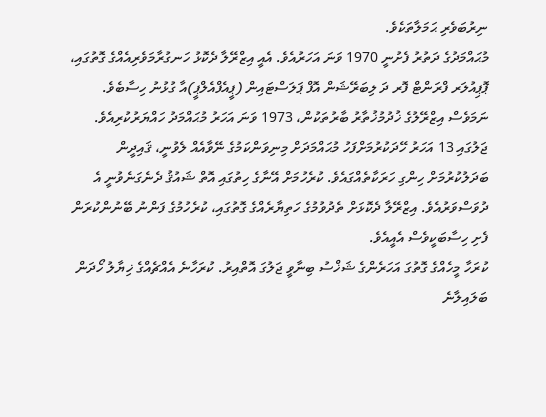ނިރުބަވެރި ޙަމަލާތަކެވެ.
މުޙައްމަދުގެ ދަތުރު ފެށުނީ 1970 ވަނަ އަހަރުއެވެ. އެއީ އިޒްރޭލާ ދެކޮޅު ހަނގުރާމަވެރިއެއްގެ ގޮތުގައި، ޕޮޕިއުލަރ ފްރަންޓް ފޮރ ދަ ލިބަރޭޝަން އޮފް ޕަލަސްޓައިން (ޕީއެފްއެލްޕީ)އާ ގުޅުނު ހިސާބެވެ. ނަމަވެސް އިޒްރޭލުގެ ޚުދުމުޚުތާރު ބާރުތަކުން، 1973 ވަނަ އަހަރު މުޙައްމަދު ހައްޔަރުކުރިއެވެ. ޖަލުގައި 13 އަހަރު ހޭދަކުރުމަށްފަހު މުޙައްމަދަށް މިނިވަންކަމުގެ ނޭވާއެއް ލެވުނީ، ޤައިދީން ބަދަލުކުރުމަށް ހިންގި ހަރަކާތެއްގައެވެ. ކުރެހުމަށް އޭނާގެ ހިތުގައި އޮތް ޝައުޤު ދެނެގަނެވުނީ އެ ދުވަސްވަރުއެވެ. އިޒްރޭލާ ދެކޮޅަށް ތެދުވުމުގެ ހަތިޔާރެއްގެ ގޮތުގައި، ކުރެހުމުގެ ފަންނު ބޭނުންކުރަން ފެށި ހިސާބަކީވެސް އެއީއެވެ.
ކުރަހާ މީހެއްގެ ގޮތުގަ އަހަރެންގެ ޝަޚްސު ބިނާވީ ޖަލުގަ އޮތްއިރު. ކުރަހާނެ އެއްޗެއްގެ ޚިޔާލު ހޯދަން ބަލައިލާނެ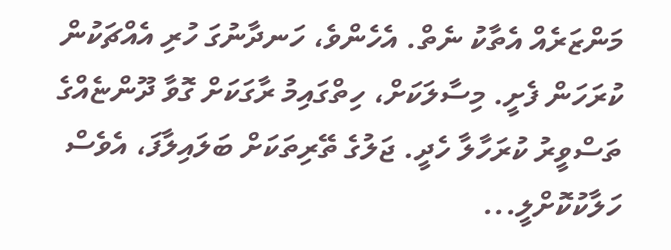މަންޒަރެއް އެތާކު ނެތް. އެހެންވެ، ހަނދާނުގަ ހުރި އެއްޗަކުން ކުރަހަން ފެށީ. މިސާލަކަށް، ހިތްގައިމު ރާގަކަށް ގޮވާ ދޫންޏެއްގެ ތަސްވީރު ކުރަހާލާ ހެދީ. ޖަލުގެ ތޭރިތަކަށް ބަލައިލާފަ، އެވެސް ހަލާކުކޮށްލީ...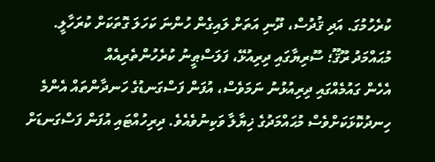ކުރެހުމުގަ. އަދި ޤުދުސް، ދޫނި އަތަށް ލައިގެން ހުންނަ ކަހަލަ ގޮތަކަށް ކުރަހާލީ.
މުޙައްމަދު ރޫޤޫ؛ ސޫރިޔާގައި ދިރިއުޅޭ، ފަލަސްޠީނު ކުރެހުންތެރިއެއް
އެހެން ގައުމެއްގައި ދިރިއުޅުނު ނަމަވެސް، އުފަން ފަސްގަނޑުގެ ހަނދާންތައް އެންމެ ހިނދުކޮޅަކަށްވެސް މުޙައްމަދުގެ ޚިޔާލާ ވަކިނުވެއެވެ. ދިރިހުއްޓައި އުފަން ފަސްގަނޑަށް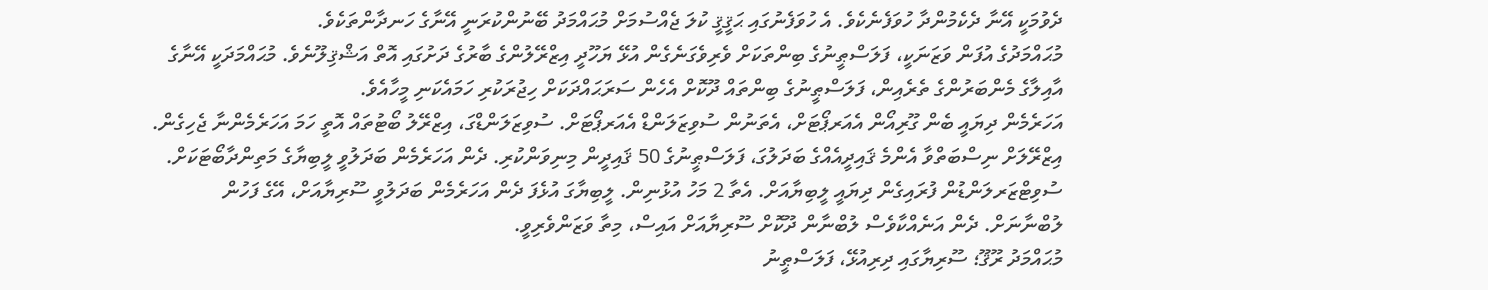ދެވުމަކީ އޭނާ ދެކެމުންދާ ހުވަފެނެކެވެ. އެ ހުވަފެނުގައި ޙަޤީޤީ ކުލަ ޖެއްސުމަށް މުޙައްމަދު ބޭނުންކުރަނީ އޭނާގެ ހަނދާންތަކެވެ.
މުޙައްމަދުގެ އުފަން ވަޒަނަކީ، ފަލަސްޠީނުގެ ބިންތަކަށް ވެރިވެގަނެގެން އުޅޭ ޔަހޫދީ އިޒްރޭލުންގެ ބާރުގެ ދަށުގައި އޮތް އަޝްޤިލޫނެވެ. މުޙައްމަދަކީ އޭނާގެ އާއިލާގެ މެންބަރުންގެ ތެރެއިން، ފަލަސްޠީނުގެ ބިންތައް ދޫކޮށް އެހެން ސަރަޙައްދަކަށް ހިޖުރަކުރި ހަމައެކަނި މީހާއެވެ.
އަހަރެމެން ދިޔައީ ބެން ގޫރިއޯން އެއަރޕޯޓަށް، އެތަނުން ސުވިޒަލަންޑް އެއަރޕޯޓަށް. ސުވިޒަލަންޑްގަ، އިޒްރޭލު ބޯޓުތައް އޮތީ ހަމަ އަހަރެމެންނާ ޖެހިގެން. އިޒްރޭލަށް ނިސްބަތްވާ އެންމެ ޤައިދީއެއްގެ ބަދަލުގަ، ފަލަސްޠީނުގެ 50 ޤައިދީން މިނިވަންކުރި. ދެން އަހަރެމެން ބަދަލުވީ ލީބިޔާގެ މަތިންދާބޯޓަކަށް. ސުވިޓްޒަރލަންޑުން ފުރައިގެން ދިޔައީ ލީބިޔާއަށް. އެތާ 2 މަހު އުޅުނިން. ލީބިޔާގަ އުޅެފަ ދެން އަހަރެމެން ބަދަލުވީ ސޫރިޔާއަށް، އޭގެ ފަހުން ލުބްނާނަށް. ދެން އަނެއްކާވެސް ލުބްނާން ދޫކޮށް ސޫރިޔާއަށް އައިސް، މިތާ ވަޒަންވެރިވީ.
މުޙައްމަދު ރޫޤޫ؛ ސޫރިޔާގައި ދިރިއުޅޭ، ފަލަސްޠީނު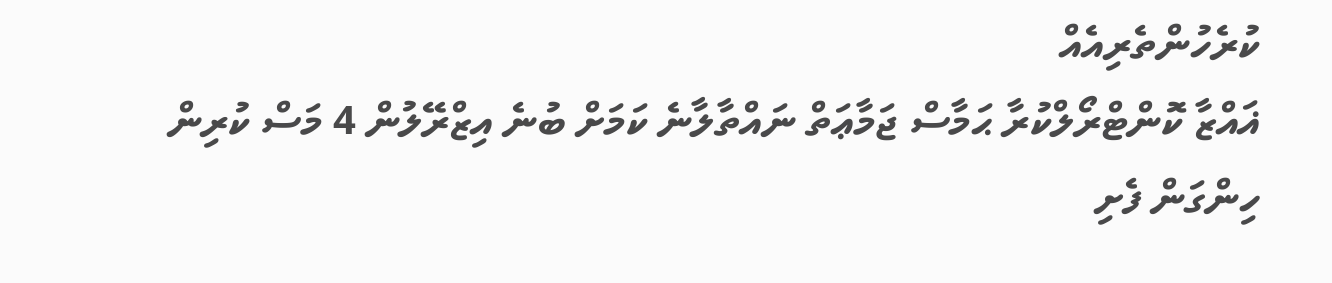ކުރެހުންތެރިއެއް
ޣައްޒާ ކޮންޓްރޯލްކުރާ ޙަމާސް ޖަމާޢަތް ނައްތާލާނެ ކަމަށް ބުނެ އިޒްރޭލުން 4 މަސް ކުރިން ހިންގަން ފެށި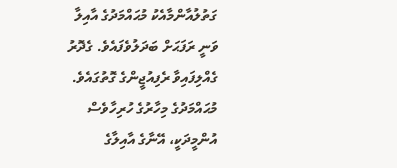ގަތުލުއާންމާއެކު މުޙައްމަދުގެ އާއިލާ ވަނީ ރަފަޙަށް ބަދަލުވެފައެވެ. ގެދޮރު ގެއްލިފައިވާ ރެފިއުޖީންގެ ގޮތުގައެވެ. މުޙައްމަދުގެ މިހާރުގެ ހުރިހާވެސް އުންމީދަކީ، އޭނާގެ އާއިލާގެ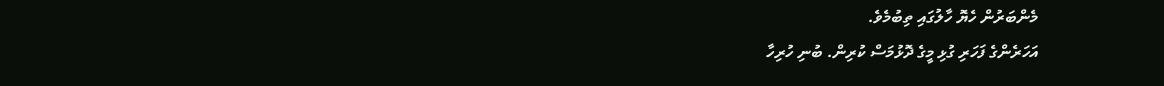މެންބަރުން ހެޔޮ ހާލުގައި ތިބުމެވެ.
އަހަރެންގެ ފަހަރި ގުޅި މީގެ ދޮޅުމަސް ކުރިން. ބުނި ހުރިހާ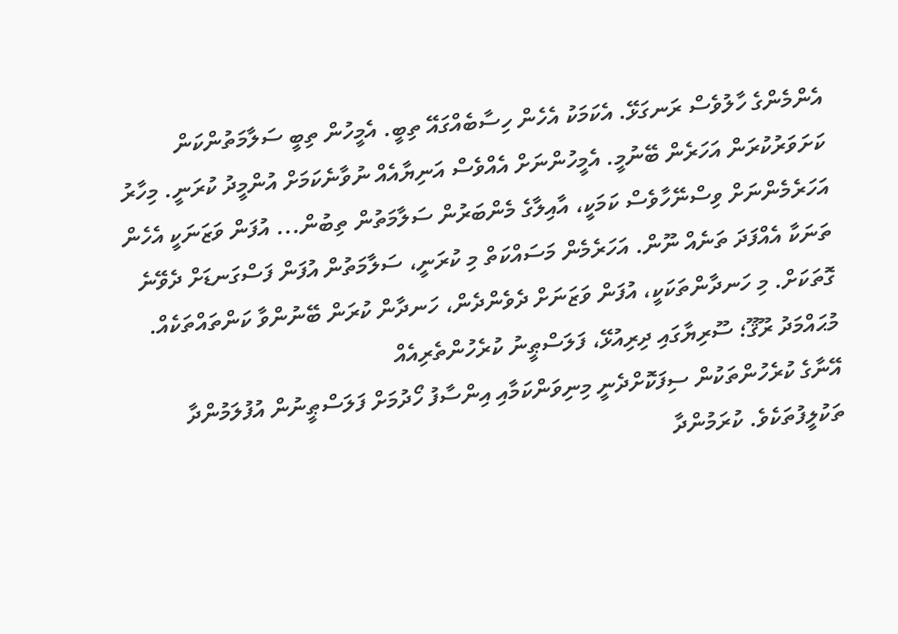އެންމެންގެ ހާލުވެސް ރަނގަޅޭ. އެކަމަކު އެހެން ހިސާބެއްގައޭ ތިބީ. އެމީހުން ތިބީ ސަލާމަތުންކަން ކަށަވަރުކުރަން އަހަރެން ބޭނުމީ. އެމީހުންނަށް އެއްވެސް އަނިޔާއެއް ނުވާނެކަމަށް އުންމީދު ކުރަނީ. މިހާރު އަހަރެމެންނަށް ވިސްނޭހާވެސް ކަމަކީ، އާއިލާގެ މެންބަރުން ސަލާމަތުން ތިބުން... އުފަން ވަޒަނަކީ އެހެން ތަނަކާ އެއްފަދަ ތަނެއް ނޫން. އަހަރެމެން މަސައްކަތް މި ކުރަނީ، ސަލާމަތުން އުފަން ފަސްގަނޑަށް ދެވޭނެ ގޮތަކަށް. މި ހަނދާންތަކަކީ، އުފަން ވަޒަނަށް ދެވެންދެން، ހަނދާން ކުރަން ބޭނުންވާ ކަންތައްތަކެއް.
މުޙައްމަދު ރޫޤޫ؛ ސޫރިޔާގައި ދިރިއުޅޭ، ފަލަސްޠީނު ކުރެހުންތެރިއެއް
އޭނާގެ ކުރެހުންތަކުން ސިފަކޮށްދެނީ މިނިވަންކަމާއި އިންސާފު ހޯދުމަށް ފަލަސްޠީނުން އުފުލަމުންދާ ތަކުލީފުތަކެވެ. ކުރަމުންދާ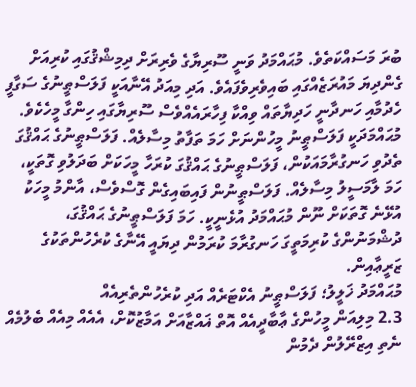ބުރަ މަސައްކަތެވެ. މުޙައްމަދު ވަނީ ސޫރިޔާގެ ވެރިރަށް ދިމިޝްޤުގައި ކުރިއަށް ގެންދިޔަ މައުރަޒެއްގައި ބައިވެރިވެފައެވެ. އަދި މިއަދު އޭނާއަކީ ފަލަސްޠީނުގެ ސަގާފީ ހެދުމާއި ހަނދާނީ ހަދިޔާތައް ވިއްކާ ފިހާރައެއްވެސް ސޫރިޔާގައި ހިންގާ މީހެކެވެ.
މުޙައްމަދަކީ ފަލަސްޠީނު މީހުންނަށް ހަމަ ތަފާތު މިސާލެއް. ފަލަސްޠީނުގެ ޙައްޤުގަ ތެދުވި ހަނގުރާމައަކުން، ފަލަސްޠީނުގެ ޙައްޤުގަ ކުރަހާ މީހަކަށް ބަދަލުވި ގޮތަކީ، ހަމަ ލާމަސީލު މިސާލެއް. ފަލަސްޠީނުން ފައިބައިގެން ގޮސްވެސް، އާންމު މީހަކު އުޅޭނެ ގޮތަކަށް ނޫން މުޙައްމަދު އުޅެނީކީ. ހަމަ ފަލަސްޠީނުގެ ޙައްޤުގަ، ދުޝްމަނުންގެ ކުރިމަތީގަ ހަނގުރާމަ ކުރަމުން ދިޔައީ އޭނާގެ ކުރެހުންތަކުގެ ޒަރީޢާއިން.
މުޙައްމަދު ޚަލީލު؛ ފަލަސްޠީނު އެކްޓަރެއް އަދި ކުރެހުންތެރިއެއް
2.3 މިލިއަން މީހުންގެ ޢާބާދީއެއް އޮތް ޣައްޒާއަށް އަމާޒުކޮށް، އެއެއް މިއެއް ބެލުމެއް ނެތި އިޒްރޭލުން ދެމުން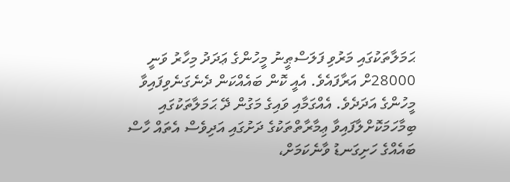ޙަމަލާތަކުގައި މަރުވި ފަލަސްޠީނު މީހުންގެ ޢަދަދު މިހާރު ވަނީ 28000ށް އަރާފައެވެ. އެއީ ކޮން ބައެއްކަން ދެނެގަނެވިފައިވާ މީހުންގެ އަދަދެވެ. އެއްގަމާއި ވައިގެ މަގުން ދޭ ޙަމަލާތަކުގައި ބިމާހަމަކޮށްލާފައިވާ ޢިމާރާތްތަކުގެ ދަށުގައި އަދިވެސް އެތައް ހާސް ބައެއްގެ ހަށިގަނޑު ވާނެކަމަށް،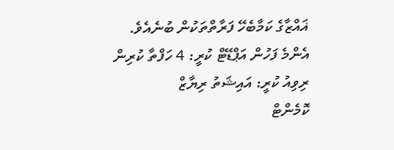ޣައްޒާގެ ކަމާބެހޭ ފަރާތްތަކުން ބުނެއެވެ.
އެންމެ ފަހުން އަޕްޑޭޓް ކުރީ: 4 ހަފްތާ ކުރިން
ރިވިއު ކުރީ: އައިޝަތު ރިޔާޒް
ކޮމެންޓް